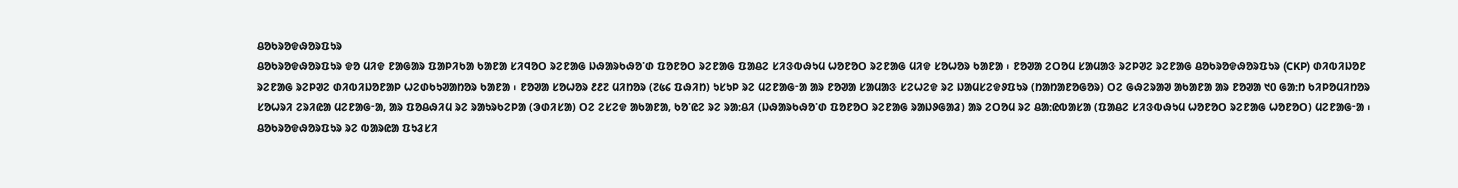ᱪᱚᱠᱨᱚᱫᱷᱚᱨᱯᱩᱨ
ᱪᱚᱠᱨᱚᱫᱷᱚᱨᱯᱩᱨ ᱫᱚ ᱢᱤᱫ ᱱᱟᱜᱟᱨ ᱯᱟᱞᱤᱠᱟ ᱠᱟᱱᱟ ᱥᱤᱧᱚᱛ ᱨᱮᱱᱟᱜ ᱡᱷᱟᱨᱠᱷᱚᱸᱰ ᱯᱚᱱᱚᱛ ᱨᱮᱱᱟᱜ ᱯᱟᱪᱮ ᱥᱤᱝᱵᱷᱩᱢ ᱦᱚᱱᱚᱛ ᱨᱮᱱᱟᱜ ᱢᱤᱫ ᱥᱚᱦᱚᱨ ᱠᱟᱱᱟ ᱾ ᱱᱚᱣᱟ ᱮᱛᱚᱢ ᱥᱟᱢᱟᱝ ᱨᱮᱞᱣᱮ ᱨᱮᱱᱟᱜ ᱪᱚᱠᱨᱚᱫᱷᱚᱨᱯᱩᱨ (CKP) ᱰᱤᱵᱤᱡᱚᱱ ᱨᱮᱱᱟᱜ ᱨᱮᱞᱣᱮ ᱰᱤᱵᱤᱡᱚᱱᱟᱞ ᱦᱮᱰᱠᱩᱣᱟᱴᱚᱨ ᱠᱟᱱᱟ ᱾ ᱱᱚᱣᱟ ᱥᱚᱦᱚᱨ ᱒᱒᱗ ᱢᱤᱴᱚᱨ (᱗᱕᱔ ᱯᱷᱤᱴ) ᱩᱥᱩᱞ ᱨᱮ ᱢᱮᱱᱟᱜᱼᱟ ᱟᱨ ᱱᱚᱣᱟ ᱥᱟᱢᱟᱝ ᱥᱮᱦᱮᱫ ᱨᱮ ᱡᱟᱢᱥᱮᱫᱽᱯᱩᱨ (ᱴᱟᱴᱟᱱᱚᱜᱚᱨ) ᱛᱮ ᱜᱷᱮᱨᱟᱣ ᱟᱠᱟᱱᱟ ᱟᱨ ᱱᱚᱣᱟ ᱑᱐ ᱜᱟᱺᱴ ᱠᱤᱞᱚᱢᱤᱴᱚᱨ ᱥᱚᱦᱨᱤ ᱮᱨᱤᱭᱟ ᱢᱮᱱᱟᱜᱼᱟ, ᱟᱨ ᱯᱚᱪᱷᱤᱢ ᱨᱮ ᱨᱟᱩᱨᱠᱮᱞᱟ (ᱳᱰᱤᱥᱟ) ᱛᱮ ᱮᱥᱮᱫ ᱟᱠᱟᱱᱟ, ᱠᱚᱸᱭᱮ ᱨᱮ ᱨᱟᱺᱪᱤ (ᱡᱷᱟᱨᱠᱷᱚᱸᱰ ᱯᱚᱱᱚᱛ ᱨᱮᱱᱟᱜ ᱨᱟᱡᱽᱜᱟᱲ) ᱟᱨ ᱮᱛᱚᱢ ᱨᱮ ᱪᱟᱺᱭᱵᱟᱥᱟ (ᱯᱟᱪᱮ ᱥᱤᱝᱵᱷᱩᱢ ᱦᱚᱱᱚᱛ ᱨᱮᱱᱟᱜ ᱦᱚᱱᱚᱛ) ᱢᱮᱱᱟᱜᱼᱟ ᱾ ᱪᱚᱠᱨᱚᱫᱷᱚᱨᱯᱩᱨ ᱨᱮ ᱵᱟᱨᱭᱟ ᱯᱩᱲᱥᱤ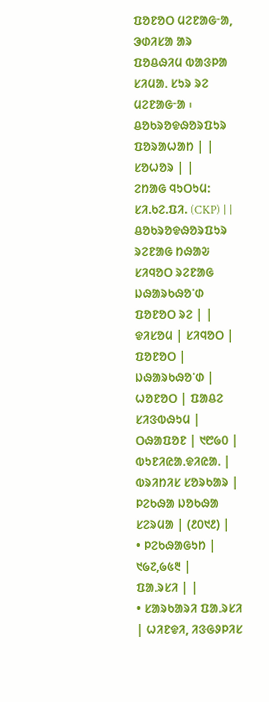ᱯᱚᱱᱚᱛ ᱢᱮᱱᱟᱜᱼᱟ, ᱳᱰᱤᱥᱟ ᱟᱨ ᱯᱚᱪᱷᱤᱢ ᱵᱟᱝᱞᱟ ᱥᱤᱢᱟᱹ ᱥᱩᱨ ᱨᱮ ᱢᱮᱱᱟᱜᱼᱟ ᱾
ᱪᱚᱠᱨᱚᱫᱷᱚᱨᱯᱩᱨ ᱯᱚᱨᱟᱦᱟᱴ | |
ᱥᱚᱦᱚᱨ | |
ᱮᱴᱟᱜ ᱧᱩᱛᱩᱢ: ᱥᱤ.ᱠᱮ.ᱯᱤ. (CKP) | |
ᱪᱚᱠᱨᱚᱫᱷᱚᱨᱯᱩᱨ ᱨᱮᱱᱟᱜ ᱴᱷᱟᱶ ᱥᱤᱧᱚᱛ ᱨᱮᱱᱟᱜ ᱡᱷᱟᱨᱠᱷᱚᱸᱰ ᱯᱚᱱᱚᱛ ᱨᱮ | |
ᱫᱤᱥᱚᱢ | ᱥᱤᱧᱚᱛ |
ᱯᱚᱱᱚᱛ | ᱡᱷᱟᱨᱠᱷᱚᱸᱰ |
ᱦᱚᱱᱚᱛ | ᱯᱟᱪᱮ ᱥᱤᱝᱵᱷᱩᱢ |
ᱛᱷᱟᱯᱚᱱ | ᱑᱘᱙᱐ |
ᱵᱩᱱᱤᱭᱟᱹᱫᱤᱭᱟᱹ | ᱵᱨᱤᱴᱤᱥ ᱥᱚᱨᱠᱟᱨ |
ᱞᱮᱠᱷᱟ ᱡᱚᱠᱷᱟ ᱥᱮᱨᱢᱟ | (᱒᱐᱑᱒) |
• ᱞᱮᱠᱷᱟᱜᱩᱴ | ᱑᱙᱗,᱙᱕᱓ |
ᱯᱟᱹᱨᱥᱤ | |
• ᱥᱟᱨᱠᱟᱨᱤ ᱯᱟᱹᱨᱥᱤ | ᱦᱤᱱᱫᱤ, ᱤᱝᱜᱽᱞᱤᱥ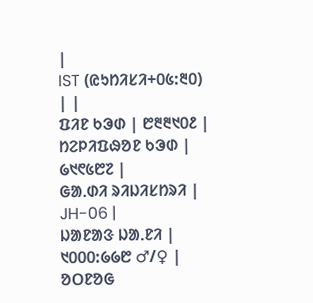|
IST (ᱭᱩᱴᱤᱥᱤ+᱐᱕:᱓᱐) | |
ᱯᱤᱱ ᱠᱳᱰ | ᱘᱓᱓᱑᱐᱒ |
ᱴᱮᱞᱤᱯᱷᱚᱱ ᱠᱳᱰ | ᱙᱑᱖᱕᱘᱗ |
ᱜᱟᱹᱰᱤ ᱨᱤᱡᱤᱥᱴᱨᱤ | JH-06 |
ᱡᱟᱱᱟᱝ ᱡᱟᱹᱱᱤ | ᱑᱐᱐᱐:᱙᱙᱘ ♂/♀ |
ᱚᱛᱱᱚᱜ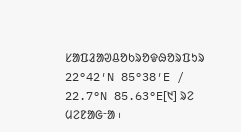ᱥᱟᱯᱲᱟᱣᱪᱚᱠᱨᱚᱫᱷᱚᱨᱯᱩᱨ 22°42′N 85°38′E / 22.7°N 85.63°E[᱑] ᱨᱮ ᱢᱮᱱᱟᱜᱼᱟ ᱾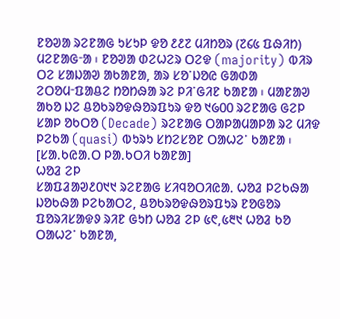ᱱᱚᱣᱟ ᱨᱮᱱᱟᱜ ᱩᱥᱩᱞ ᱫᱚ ᱒᱒᱗ ᱢᱤᱴᱚᱨ (᱗᱔᱕ ᱯᱷᱤᱴ) ᱢᱮᱱᱟᱜᱼᱟ ᱾ ᱱᱚᱣᱟ ᱰᱮᱦᱮᱨ ᱛᱮᱫ (majority) ᱵᱤᱨ ᱛᱮ ᱥᱟᱡᱟᱣ ᱟᱠᱟᱱᱟ, ᱟᱨ ᱥᱚᱸᱡᱚᱭ ᱜᱟᱰᱟ ᱮᱛᱚᱢᱼᱯᱟᱪᱮ ᱴᱚᱴᱷᱟ ᱨᱮ ᱞᱤᱸᱜᱤᱱ ᱠᱟᱱᱟ ᱾ ᱢᱟᱱᱟᱣ ᱟᱠᱚ ᱡᱮ ᱪᱚᱠᱨᱚᱫᱷᱚᱨᱯᱩᱨ ᱫᱚ ᱑᱙᱐᱐ ᱨᱮᱱᱟᱜ ᱜᱮᱞ ᱥᱟᱞ ᱚᱠᱛᱚ (Decade) ᱨᱮᱱᱟᱜ ᱛᱟᱞᱟᱢᱟᱞᱟ ᱨᱮ ᱢᱤᱫ ᱞᱮᱠᱟ (quasi) ᱵᱩᱨᱩ ᱥᱴᱮᱥᱚᱱ ᱛᱟᱦᱮᱸ ᱠᱟᱱᱟ ᱾ [ᱥᱟᱹᱠᱭᱟᱹᱛ ᱞᱟᱹᱠᱛᱤ ᱠᱟᱱᱟ]
ᱦᱚᱲ ᱮᱞ
ᱥᱟᱯᱲᱟᱣ᱒᱐᱑᱑ ᱨᱮᱱᱟᱜ ᱥᱤᱧᱚᱛᱤᱭᱟᱹ ᱦᱚᱲ ᱞᱮᱠᱷᱟ ᱡᱚᱠᱷᱟ ᱞᱮᱠᱟᱛᱮ, ᱪᱚᱠᱨᱚᱫᱷᱚᱨᱯᱩᱨ ᱱᱚᱜᱚᱨ ᱯᱚᱨᱤᱥᱟᱫᱽ ᱨᱤᱱ ᱜᱩᱴ ᱦᱚᱲ ᱮᱞ ᱕᱖,᱕᱓᱑ ᱦᱚᱲ ᱠᱚ ᱛᱟᱦᱮᱸ ᱠᱟᱱᱟ,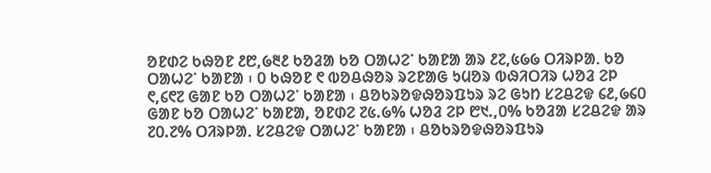ᱚᱱᱰᱮ ᱠᱷᱚᱱ ᱒᱘,᱙᱓᱒ ᱠᱚᱲᱟ ᱠᱚ ᱛᱟᱦᱮᱸ ᱠᱟᱱᱟ ᱟᱨ ᱒᱗,᱕᱙᱙ ᱛᱤᱨᱞᱟᱹ ᱠᱚ ᱛᱟᱦᱮᱸ ᱠᱟᱱᱟ ᱾ ᱐ ᱠᱷᱚᱱ ᱖ ᱵᱚᱪᱷᱚᱨ ᱨᱮᱱᱟᱜ ᱩᱢᱚᱨ ᱵᱷᱤᱛᱤᱨ ᱦᱚᱲ ᱮᱞ ᱖,᱔᱖᱗ ᱜᱟᱱ ᱠᱚ ᱛᱟᱦᱮᱸ ᱠᱟᱱᱟ ᱾ ᱪᱚᱠᱨᱚᱫᱷᱚᱨᱯᱩᱨ ᱨᱮ ᱜᱩᱴ ᱥᱮᱪᱮᱫ ᱔᱒,᱙᱔᱐ ᱜᱟᱱ ᱠᱚ ᱛᱟᱦᱮᱸ ᱠᱟᱱᱟ, ᱚᱱᱰᱮ ᱗᱕.᱙% ᱦᱚᱲ ᱮᱞ ᱘᱑.,᱐% ᱠᱚᱲᱟ ᱥᱮᱪᱮᱫ ᱟᱨ ᱗᱐.᱗% ᱛᱤᱨᱞᱟᱹ ᱥᱮᱪᱮᱫ ᱛᱟᱦᱮᱸ ᱠᱟᱱᱟ ᱾ ᱪᱚᱠᱨᱚᱫᱷᱚᱨᱯᱩᱨ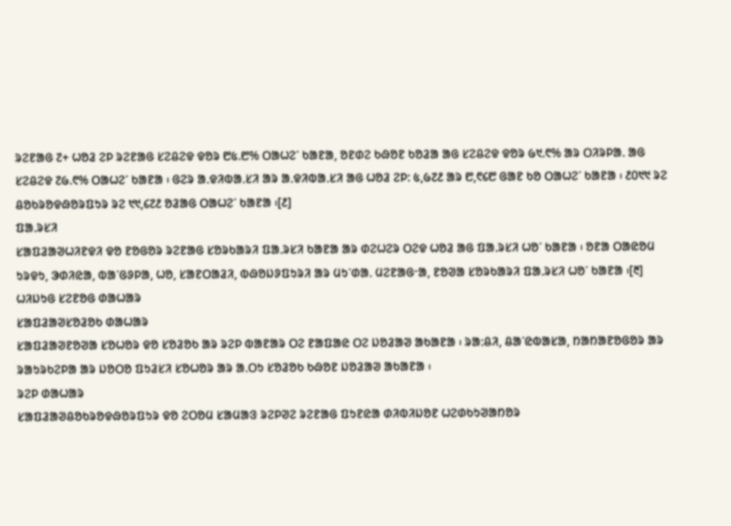ᱨᱮᱱᱟᱜ ᱗+ ᱦᱚᱲ ᱮᱞ ᱨᱮᱱᱟᱜ ᱥᱮᱪᱮᱫ ᱫᱚᱨ ᱘᱕.᱘% ᱛᱟᱦᱮᱸ ᱠᱟᱱᱟ, ᱚᱱᱰᱮ ᱠᱷᱚᱱ ᱠᱚᱲᱟ ᱟᱜ ᱥᱮᱪᱮᱫ ᱫᱚᱨ ᱙᱑.᱖% ᱟᱨ ᱛᱤᱨᱞᱟᱹ ᱟᱜ ᱥᱮᱪᱮᱫ ᱗᱙.᱖% ᱛᱟᱦᱮᱸ ᱠᱟᱱᱟ ᱾ ᱜᱮᱨ ᱟᱹᱫᱤᱵᱟᱹᱥᱤ ᱟᱨ ᱟᱹᱫᱤᱵᱟᱹᱥᱤ ᱟᱜ ᱦᱚᱲ ᱮᱞ: ᱕,᱙᱗᱒ ᱟᱨ ᱘,᱖᱔᱘ ᱜᱟᱱ ᱠᱚ ᱛᱟᱦᱮᱸ ᱠᱟᱱᱟ ᱾ ᱒᱐᱑᱑ ᱨᱮ ᱪᱚᱠᱨᱚᱫᱷᱚᱨᱯᱩᱨ ᱨᱮ ᱑᱑,᱔᱗᱒ ᱚᱲᱟᱜ ᱛᱟᱦᱮᱸ ᱠᱟᱱᱟ ᱾[᱒]
ᱯᱟᱹᱨᱥᱤ
ᱥᱟᱯᱲᱟᱣᱦᱤᱱᱫᱤ ᱫᱚ ᱱᱚᱜᱚᱨ ᱨᱮᱱᱟᱜ ᱥᱚᱨᱠᱟᱨᱤ ᱯᱟᱹᱨᱥᱤ ᱠᱟᱱᱟ ᱟᱨ ᱰᱮᱦᱮᱨ ᱛᱮᱫ ᱦᱚᱲ ᱟᱜ ᱯᱟᱹᱨᱥᱤ ᱦᱚᱸ ᱠᱟᱱᱟ ᱾ ᱚᱱᱟ ᱛᱟᱭᱚᱢ ᱩᱨᱫᱩ, ᱳᱰᱤᱭᱟ, ᱵᱟᱸᱜᱽᱞᱟ, ᱦᱚ, ᱥᱟᱱᱛᱟᱲᱤ, ᱵᱷᱚᱡᱽᱯᱩᱨᱤ ᱟᱨ ᱢᱩᱸᱰᱟᱹ ᱢᱮᱱᱟᱜᱼᱟ, ᱱᱚᱣᱟ ᱥᱚᱨᱠᱟᱨᱤ ᱯᱟᱹᱨᱥᱤ ᱦᱚᱸ ᱠᱟᱱᱟ ᱾[᱓]
ᱦᱤᱡᱩᱜ ᱥᱮᱱᱚᱜ ᱰᱟᱦᱟᱨ
ᱥᱟᱯᱲᱟᱣᱥᱚᱲᱚᱠ ᱰᱟᱦᱟᱨ
ᱥᱟᱯᱲᱟᱣᱱᱚᱣᱟ ᱥᱚᱦᱚᱨ ᱫᱚ ᱥᱚᱲᱚᱠ ᱟᱨ ᱨᱮᱞ ᱵᱟᱱᱟᱨ ᱛᱮ ᱱᱟᱯᱟᱭ ᱛᱮ ᱡᱚᱲᱟᱣ ᱟᱠᱟᱱᱟ ᱾ ᱨᱟᱺᱪᱤ, ᱪᱟᱸᱭᱵᱟᱥᱟ, ᱴᱟᱴᱟᱱᱚᱜᱚᱨ ᱟᱨ ᱨᱟᱩᱨᱠᱮᱞᱟ ᱟᱨ ᱡᱚᱛᱚ ᱯᱩᱲᱥᱤ ᱥᱚᱦᱚᱨ ᱟᱨ ᱟᱹᱛᱩ ᱥᱚᱲᱚᱠ ᱠᱷᱚᱱ ᱡᱚᱲᱟᱣ ᱟᱠᱟᱱᱟ ᱾
ᱨᱮᱞ ᱰᱟᱦᱟᱨ
ᱥᱟᱯᱲᱟᱣᱪᱚᱠᱨᱚᱫᱷᱚᱨᱯᱩᱨ ᱫᱚ ᱮᱛᱚᱢ ᱥᱟᱢᱟᱝ ᱨᱮᱞᱣᱮ ᱨᱮᱱᱟᱜ ᱯᱩᱱᱭᱟ ᱰᱤᱵᱤᱡᱚᱱ ᱦᱮᱰᱠᱩᱣᱟᱴᱚᱨ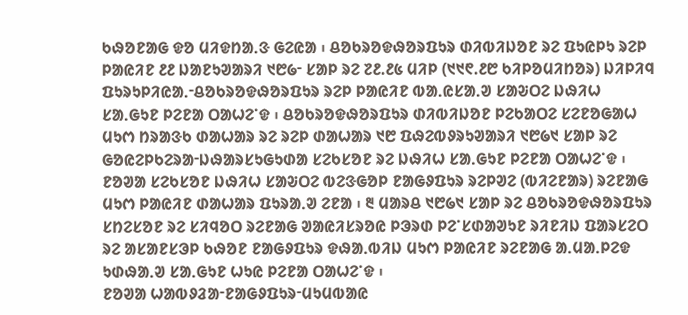ᱠᱷᱚᱱᱟᱜ ᱫᱚ ᱢᱤᱫᱴᱟᱹᱝ ᱜᱮᱭᱟ ᱾ ᱪᱚᱠᱨᱚᱫᱷᱚᱨᱯᱩᱨ ᱰᱤᱵᱤᱡᱚᱱ ᱨᱮ ᱯᱩᱭᱞᱩ ᱨᱮᱞ ᱞᱟᱭᱤᱱ ᱒᱒ ᱡᱟᱱᱩᱣᱟᱨᱤ ᱑᱘᱙ᱼ ᱥᱟᱞ ᱨᱮ ᱗᱒.᱒᱕ ᱢᱤᱞ (᱑᱑᱖.᱒᱘ ᱠᱤᱞᱚᱢᱤᱴᱚᱨ) ᱡᱤᱞᱤᱧ ᱯᱩᱨᱩᱞᱤᱭᱟᱹᱼᱪᱚᱠᱨᱚᱫᱷᱚᱨᱯᱩᱨ ᱨᱮᱞ ᱞᱟᱭᱤᱱ ᱵᱟᱹᱭᱥᱟᱹᱣ ᱥᱟᱶᱛᱮ ᱡᱷᱤᱦ ᱥᱟᱹᱜᱩᱱ ᱞᱮᱱᱟ ᱛᱟᱦᱮᱸᱫ ᱾ ᱪᱚᱠᱨᱚᱫᱷᱚᱨᱯᱩᱨ ᱰᱤᱵᱤᱡᱚᱱ ᱞᱮᱠᱟᱛᱮ ᱥᱮᱱᱚᱜᱟᱦ ᱢᱩᱬ ᱴᱨᱟᱝᱠ ᱰᱟᱦᱟᱨ ᱨᱮ ᱨᱮᱞ ᱰᱟᱦᱟᱨ ᱑᱘ ᱯᱷᱮᱵᱽᱨᱩᱣᱟᱨᱤ ᱑᱘᱙᱑ ᱥᱟᱞ ᱨᱮ ᱜᱚᱭᱮᱞᱠᱮᱨᱟᱼᱡᱷᱟᱨᱥᱩᱜᱩᱰᱟ ᱥᱮᱠᱥᱚᱱ ᱨᱮ ᱡᱷᱤᱦ ᱥᱟᱹᱜᱩᱱ ᱞᱮᱱᱟ ᱛᱟᱦᱮᱸᱫ ᱾ ᱱᱚᱣᱟ ᱥᱮᱠᱥᱚᱱ ᱡᱷᱤᱦ ᱥᱟᱶᱛᱮ ᱵᱮᱝᱜᱚᱞ ᱱᱟᱜᱽᱯᱩᱨ ᱨᱮᱞᱣᱮ (ᱵᱤᱮᱱᱟᱨ) ᱨᱮᱱᱟᱜ ᱢᱩᱬ ᱞᱟᱭᱤᱱ ᱰᱟᱦᱟᱨ ᱯᱩᱨᱟᱹᱣ ᱮᱱᱟ ᱾ ᱓ ᱢᱟᱨᱪ ᱑᱘᱙᱑ ᱥᱟᱞ ᱨᱮ ᱪᱚᱠᱨᱚᱫᱷᱚᱨᱯᱩᱨ ᱥᱴᱮᱥᱚᱱ ᱨᱮ ᱥᱤᱧᱚᱛ ᱨᱮᱱᱟᱜ ᱣᱟᱭᱤᱥᱨᱚᱭ ᱞᱳᱨᱰ ᱞᱮᱸᱥᱰᱟᱣᱩᱱ ᱨᱤᱱᱤᱡ ᱯᱟᱨᱥᱮᱛ ᱨᱮ ᱟᱥᱟᱱᱥᱳᱞ ᱠᱷᱚᱱ ᱱᱟᱜᱽᱯᱩᱨ ᱫᱷᱟᱹᱵᱤᱡ ᱢᱩᱬ ᱞᱟᱭᱤᱱ ᱨᱮᱱᱟᱜ ᱟᱹᱢᱟᱹᱞᱮᱫ ᱩᱰᱷᱟᱹᱣ ᱥᱟᱹᱜᱩᱱ ᱦᱩᱭ ᱞᱮᱱᱟ ᱛᱟᱦᱮᱸᱫ ᱾
ᱱᱚᱣᱟ ᱦᱟᱵᱽᱲᱟᱼᱱᱟᱜᱽᱯᱩᱨᱼᱢᱩᱢᱵᱟᱭ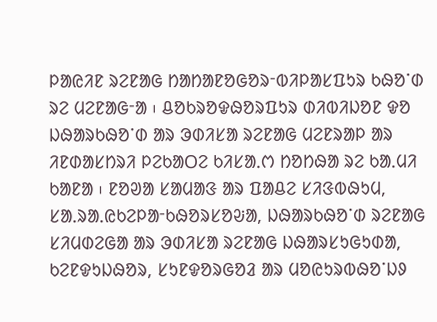ᱞᱟᱭᱤᱱ ᱨᱮᱱᱟᱜ ᱴᱟᱴᱟᱱᱚᱜᱚᱨᱼᱵᱤᱞᱟᱥᱯᱩᱨ ᱠᱷᱚᱸᱰ ᱨᱮ ᱢᱮᱱᱟᱜᱼᱟ ᱾ ᱪᱚᱠᱨᱚᱫᱷᱚᱨᱯᱩᱨ ᱰᱤᱵᱤᱡᱚᱱ ᱫᱚ ᱡᱷᱟᱨᱠᱷᱚᱸᱰ ᱟᱨ ᱳᱰᱤᱥᱟ ᱨᱮᱱᱟᱜ ᱢᱮᱱᱨᱟᱞ ᱟᱨ ᱤᱱᱰᱟᱥᱴᱨᱤ ᱞᱮᱠᱟᱛᱮ ᱠᱤᱥᱟᱹᱬ ᱴᱚᱴᱷᱟ ᱨᱮ ᱠᱟᱹᱢᱤ ᱠᱟᱱᱟ ᱾ ᱱᱚᱣᱟ ᱥᱟᱢᱟᱝ ᱟᱨ ᱯᱟᱪᱮ ᱥᱤᱝᱵᱷᱩᱢ, ᱥᱟᱹᱨᱟᱹᱭᱠᱮᱞᱟᱼᱠᱷᱚᱨᱥᱚᱶᱟ, ᱡᱷᱟᱨᱠᱷᱚᱸᱰ ᱨᱮᱱᱟᱜ ᱥᱤᱢᱰᱮᱜᱟ ᱟᱨ ᱳᱰᱤᱥᱟ ᱨᱮᱱᱟᱜ ᱡᱷᱟᱨᱥᱩᱜᱩᱰᱟ, ᱠᱮᱱᱫᱩᱡᱷᱚᱨ, ᱥᱩᱱᱫᱚᱨᱜᱚᱲ ᱟᱨ ᱢᱚᱭᱩᱨᱵᱷᱚᱸᱡᱽ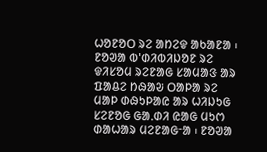ᱦᱚᱱᱚᱛ ᱨᱮ ᱟᱴᱮᱫ ᱟᱠᱟᱱᱟ ᱾ ᱱᱚᱣᱟ ᱵ'ᱰᱤᱵᱤᱡᱚᱱ ᱨᱮ ᱫᱤᱥᱚᱢ ᱨᱮᱱᱟᱜ ᱥᱟᱢᱟᱝ ᱟᱨ ᱯᱟᱪᱮ ᱴᱷᱟᱶ ᱛᱟᱞᱟ ᱨᱮ ᱢᱟᱞ ᱰᱷᱩᱞᱟᱭ ᱟᱨ ᱦᱤᱡᱩᱜ ᱥᱮᱱᱚᱜ ᱜᱟᱹᱰᱤ ᱭᱟᱜ ᱢᱩᱬ ᱰᱟᱦᱟᱨ ᱢᱮᱱᱟᱜᱼᱟ ᱾ ᱱᱚᱣᱟ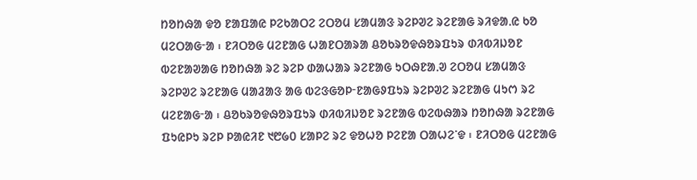ᱴᱚᱴᱷᱟ ᱫᱚ ᱱᱟᱯᱟᱭ ᱞᱮᱠᱟᱛᱮ ᱮᱛᱚᱢ ᱥᱟᱢᱟᱝ ᱨᱮᱞᱣᱮ ᱨᱮᱱᱟᱜ ᱨᱤᱫᱟᱹᱭ ᱠᱚ ᱢᱮᱛᱟᱜᱼᱟ ᱾ ᱱᱤᱛᱚᱜ ᱢᱮᱱᱟᱜ ᱦᱟᱱᱛᱟᱨᱟ ᱪᱚᱠᱨᱚᱫᱷᱚᱨᱯᱩᱨ ᱰᱤᱵᱤᱡᱚᱱ ᱵᱮᱱᱟᱣᱟᱜ ᱴᱚᱴᱷᱟ ᱨᱮ ᱨᱮᱞ ᱰᱟᱦᱟᱨ ᱨᱮᱱᱟᱜ ᱩᱛᱷᱱᱟᱹᱣ ᱮᱛᱚᱢ ᱥᱟᱢᱟᱝ ᱨᱮᱞᱣᱮ ᱨᱮᱱᱟᱜ ᱢᱟᱲᱟᱝ ᱟᱜ ᱵᱮᱝᱜᱚᱞᱼᱱᱟᱜᱽᱯᱩᱨ ᱨᱮᱞᱣᱮ ᱨᱮᱱᱟᱜ ᱢᱩᱬ ᱨᱮ ᱢᱮᱱᱟᱜᱼᱟ ᱾ ᱪᱚᱠᱨᱚᱫᱷᱚᱨᱯᱩᱨ ᱰᱤᱵᱤᱡᱚᱱ ᱨᱮᱱᱟᱜ ᱵᱮᱵᱷᱟᱨ ᱴᱚᱴᱷᱟ ᱨᱮᱱᱟᱜ ᱯᱩᱭᱞᱩ ᱨᱮᱞ ᱞᱟᱭᱤᱱ ᱑᱘᱙᱐ ᱥᱟᱞᱮ ᱨᱮ ᱫᱚᱦᱚ ᱞᱮᱱᱟ ᱛᱟᱦᱮᱸᱫ ᱾ ᱱᱤᱛᱚᱜ ᱢᱮᱱᱟᱜ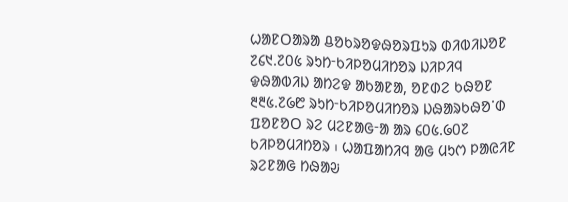ᱦᱟᱱᱛᱟᱨᱟ ᱪᱚᱠᱨᱚᱫᱷᱚᱨᱯᱩᱨ ᱰᱤᱵᱤᱡᱚᱱ ᱗᱔᱑.᱗᱐᱕ ᱨᱩᱴᱼᱠᱤᱞᱚᱢᱤᱴᱚᱨ ᱡᱤᱞᱤᱧ ᱫᱷᱟᱵᱤᱡ ᱟᱴᱮᱫ ᱟᱠᱟᱱᱟ, ᱚᱱᱰᱮ ᱠᱷᱚᱱ ᱓᱓᱕.᱗᱙᱘ ᱨᱩᱴᱼᱠᱤᱞᱚᱢᱤᱴᱚᱨ ᱡᱷᱟᱨᱠᱷᱚᱸᱰ ᱯᱚᱱᱚᱛ ᱨᱮ ᱢᱮᱱᱟᱜᱼᱟ ᱟᱨ ᱔᱐᱕.᱙᱐᱗ ᱠᱤᱞᱚᱢᱤᱴᱚᱨ ᱾ ᱦᱟᱯᱟᱴᱤᱧ ᱟᱜ ᱢᱩᱬ ᱞᱟᱭᱤᱱ ᱨᱮᱱᱟᱜ ᱴᱷᱟᱶ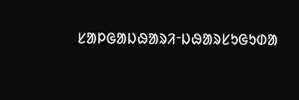ᱥᱟᱞᱜᱟᱡᱷᱟᱨᱤᱼᱡᱷᱟᱨᱥᱩᱜᱩᱰᱟ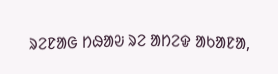ᱨᱮᱱᱟᱜ ᱴᱷᱟᱶ ᱨᱮ ᱟᱴᱮᱫ ᱟᱠᱟᱱᱟ,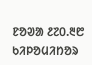ᱱᱚᱣᱟ ᱒᱗᱐.᱓᱘ ᱠᱤᱞᱚᱢᱤᱴᱚᱨ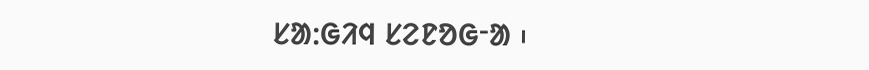ᱥᱟᱺᱜᱤᱧ ᱥᱮᱱᱚᱜᱼᱟ ᱾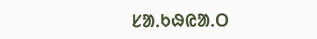ᱥᱟᱹᱠᱷᱭᱟᱹᱛ